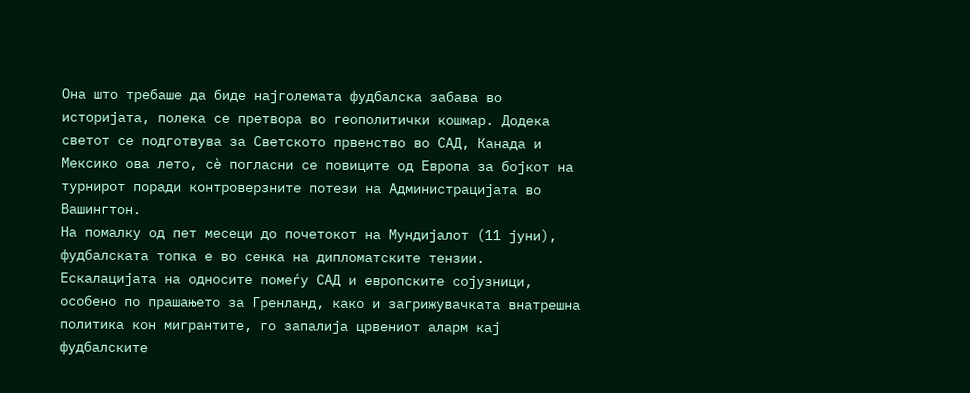Она што требаше да биде најголемата фудбалска забава во историјата, полека се претвора во геополитички кошмар. Додека светот се подготвува за Светското првенство во САД, Канада и Мексико ова лето, сè погласни се повиците од Европа за бојкот на турнирот поради контроверзните потези на Администрацијата во Вашингтон.
На помалку од пет месеци до почетокот на Мундијалот (11 јуни), фудбалската топка е во сенка на дипломатските тензии. Ескалацијата на односите помеѓу САД и европските сојузници, особено по прашањето за Гренланд, како и загрижувачката внатрешна политика кон мигрантите, го запалија црвениот аларм кај фудбалските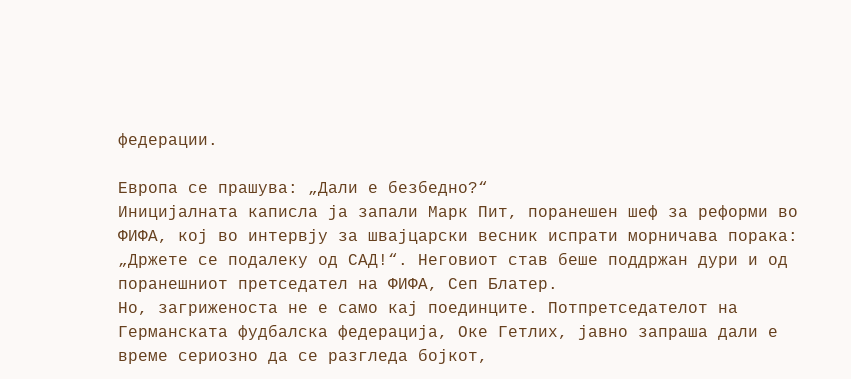федерации.

Европа се прашува: „Дали е безбедно?“
Иницијалната каписла ја запали Марк Пит, поранешен шеф за реформи во ФИФА, кој во интервју за швајцарски весник испрати морничава порака: „Држете се подалеку од САД!“. Неговиот став беше поддржан дури и од поранешниот претседател на ФИФА, Сеп Блатер.
Но, загриженоста не е само кај поединците. Потпретседателот на Германската фудбалска федерација, Оке Гетлих, јавно запраша дали е време сериозно да се разгледа бојкот,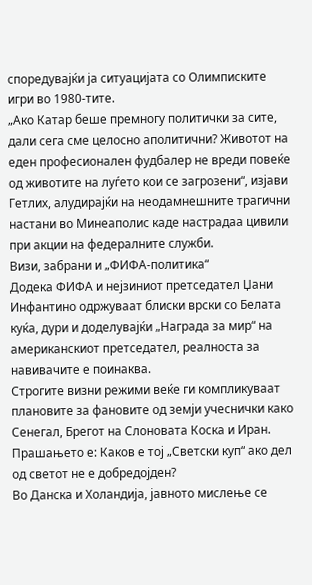споредувајќи ја ситуацијата со Олимписките игри во 1980-тите.
„Ако Катар беше премногу политички за сите, дали сега сме целосно аполитични? Животот на еден професионален фудбалер не вреди повеќе од животите на луѓето кои се загрозени“, изјави Гетлих, алудирајќи на неодамнешните трагични настани во Минеаполис каде настрадаа цивили при акции на федералните служби.
Визи, забрани и „ФИФА-политика“
Додека ФИФА и нејзиниот претседател Џани Инфантино одржуваат блиски врски со Белата куќа, дури и доделувајќи „Награда за мир“ на американскиот претседател, реалноста за навивачите е поинаква.
Строгите визни режими веќе ги компликуваат плановите за фановите од земји учеснички како Сенегал, Брегот на Слоновата Коска и Иран. Прашањето е: Каков е тој „Светски куп“ ако дел од светот не е добредојден?
Во Данска и Холандија, јавното мислење се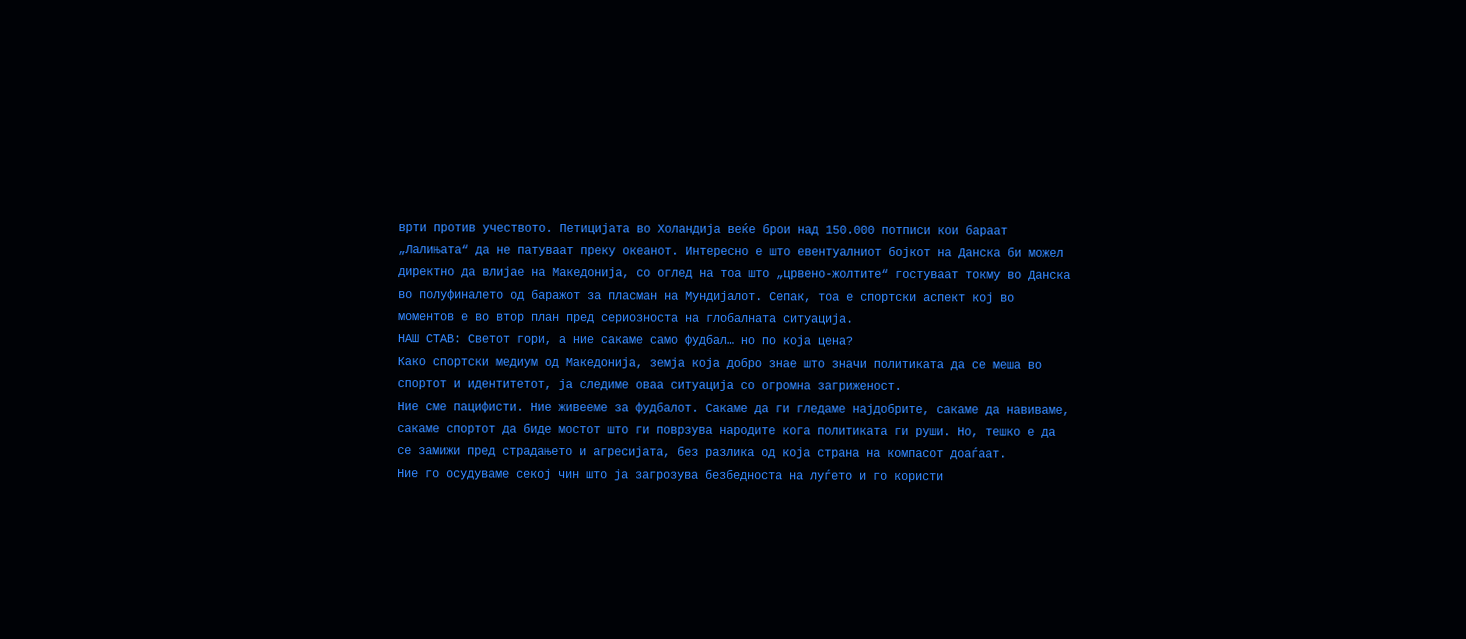врти против учеството. Петицијата во Холандија веќе брои над 150.000 потписи кои бараат „Лалињата“ да не патуваат преку океанот. Интересно е што евентуалниот бојкот на Данска би можел директно да влијае на Македонија, со оглед на тоа што „црвено-жолтите“ гостуваат токму во Данска во полуфиналето од баражот за пласман на Мундијалот. Сепак, тоа е спортски аспект кој во моментов е во втор план пред сериозноста на глобалната ситуација.
НАШ СТАВ: Светот гори, а ние сакаме само фудбал… но по која цена?
Како спортски медиум од Македонија, земја која добро знае што значи политиката да се меша во спортот и идентитетот, ја следиме оваа ситуација со огромна загриженост.
Ние сме пацифисти. Ние живееме за фудбалот. Сакаме да ги гледаме најдобрите, сакаме да навиваме, сакаме спортот да биде мостот што ги поврзува народите кога политиката ги руши. Но, тешко е да се замижи пред страдањето и агресијата, без разлика од која страна на компасот доаѓаат.
Ние го осудуваме секој чин што ја загрозува безбедноста на луѓето и го користи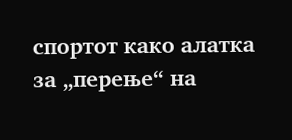спортот како алатка за „перење“ на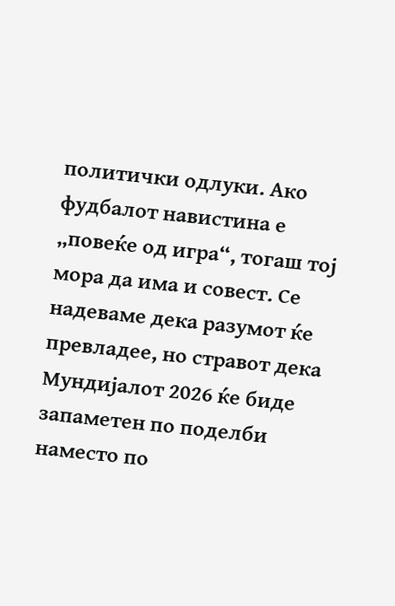политички одлуки. Ако фудбалот навистина е „повеќе од игра“, тогаш тој мора да има и совест. Се надеваме дека разумот ќе превладее, но стравот дека Мундијалот 2026 ќе биде запаметен по поделби наместо по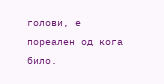голови, е пореален од кога било.